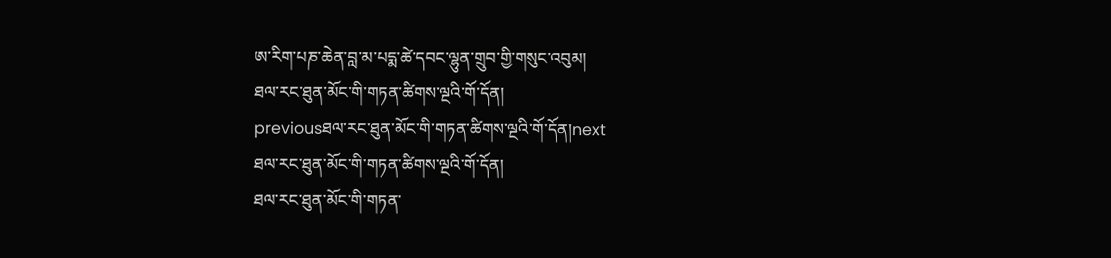ཨ་རིག་པཎ་ཆེན་བླ་མ་པདྨ་ཚེ་དབང་ལྷུན་གྲུབ་གྱི་གསུང་འབུམ།
ཐལ་རང་ཐུན་མོང་གི་གཏན་ཚིགས་ལྔའི་གོ་དོན།
previousཐལ་རང་ཐུན་མོང་གི་གཏན་ཚིགས་ལྔའི་གོ་དོན།next
ཐལ་རང་ཐུན་མོང་གི་གཏན་ཚིགས་ལྔའི་གོ་དོན།
ཐལ་རང་ཐུན་མོང་གི་གཏན་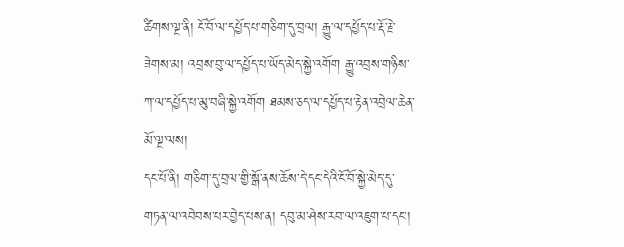ཚིགས་ལྔ་ནི། ངོ་བོ་ལ་དཔྱོད་པ་གཅིག་དུ་བྲལ། རྒྱུ་ལ་དཔྱོད་པ་རྡོ་རྗེ་ཟེགས་མ། འབྲས་བུ་ལ་དཔྱོད་པ་ཡོད་མེད་སྐྱེ་འགོག རྒྱུ་འབྲས་གཉིས་ཀ་ལ་དཔྱོད་པ་མུ་བཞི་སྐྱེ་འགོག ཐམས་ཅད་ལ་དཔྱོད་པ་རྟེན་འབྲེལ་ཆེན་མོ་ལྔ་ལས།
དང་པོ་ནི། གཅིག་དུ་བྲལ་གྱི་སྒོ་ནས་ཆོས་དེ་དང་དེའི་ངོ་བོ་སྐྱེ་མེད་དུ་གཏན་ལ་འབེབས་པར་བྱེད་པས་ན། དབུ་མ་ཤེས་རབ་ལ་འཇུག་པ་དང་།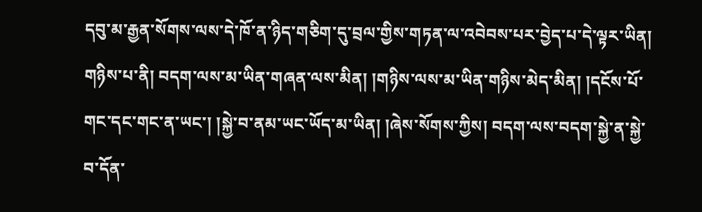དབུ་མ་རྒྱན་སོགས་ལས་དེ་ཁོ་ན་ཉིད་གཅིག་དུ་བྲལ་གྱིས་གཏན་ལ་འབེབས་པར་བྱེད་པ་དེ་ལྟར་ཡིན།
གཉིས་པ་ནི། བདག་ལས་མ་ཡིན་གཞན་ལས་མིན། །གཉིས་ལས་མ་ཡིན་གཉིས་མེད་མིན། །དངོས་པོ་གང་དང་གང་ན་ཡང་། །སྐྱེ་བ་ནམ་ཡང་ཡོད་མ་ཡིན། །ཞེས་སོགས་ཀྱིས། བདག་ལས་བདག་སྐྱེ་ན་སྐྱེ་བ་དོན་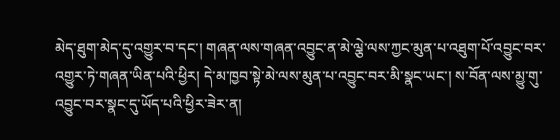མེད་ཐུག་མེད་དུ་འགྱུར་བ་དང་། གཞན་ལས་གཞན་འབྱུང་ན་མེ་ལྕེ་ལས་ཀྱང་མུན་པ་འཐུག་པོ་འབྱུང་བར་འགྱུར་ཏེ་གཞན་ཡིན་པའི་ཕྱིར། དེ་མ་ཁྱབ་སྟེ་མེ་ལས་མུན་པ་འབྱུང་བར་མི་སྣང་ཡང་། ས་བོན་ལས་མྱུ་གུ་འབྱུང་བར་སྣང་དུ་ཡོད་པའི་ཕྱིར་ཟེར་ན།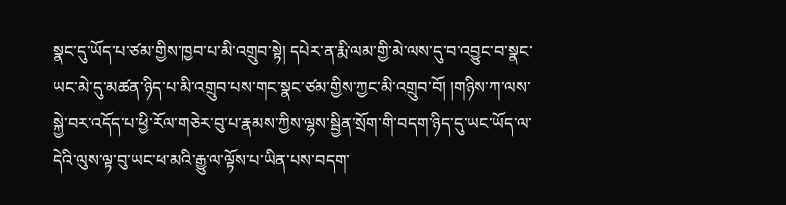སྣང་དུ་ཡོད་པ་ཙམ་གྱིས་ཁྱབ་པ་མི་འགྲུབ་སྟེ། དཔེར་ན་རྨི་ལམ་གྱི་མེ་ལས་དུ་བ་འབྱུང་བ་སྣང་ཡང་མེ་དུ་མཚན་ཉིད་པ་མི་འགྲུབ་པས་གང་སྣང་ཙམ་གྱིས་ཀྱང་མི་འགྲུབ་བོ། །གཉིས་ཀ་ལས་སྐྱེ་བར་འདོད་པ་ཕྱི་རོལ་གཅེར་བུ་པ་རྣམས་ཀྱིས་ལྷས་སྦྱིན་སྲོག་གི་བདག་ཉིད་དུ་ཡང་ཡོད་ལ་དེའི་ལུས་ལྟ་བུ་ཡང་ཕ་མའི་རྒྱུ་ལ་ལྟོས་པ་ཡིན་པས་བདག་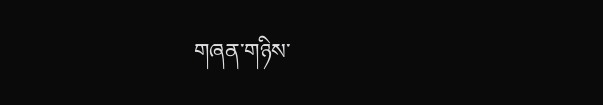གཞན་གཉིས་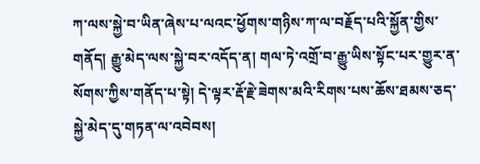ཀ་ལས་སྐྱེ་བ་ཡིན་ཞེས་པ་ལའང་ཕྱོགས་གཉིས་ཀ་ལ་བརྗོད་པའི་སྐྱོན་གྱིས་གནོད། རྒྱུ་མེད་ལས་སྐྱེ་བར་འདོད་ན། གལ་ཏེ་འགྲོ་བ་རྒྱུ་ཡིས་སྟོང་པར་གྱུར་ན་སོགས་ཀྱིས་གནོད་པ་སྟེ། དེ་ལྟར་རྡོ་རྗེ་ཟེགས་མའི་རིགས་པས་ཆོས་ཐམས་ཅད་སྐྱེ་མེད་དུ་གཏན་ལ་འབེབས།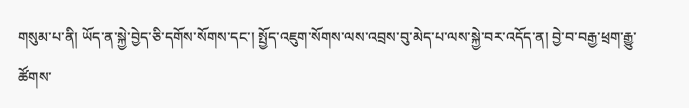གསུམ་པ་ནི། ཡོད་ན་སྐྱེ་བྱེད་ཅི་དགོས་སོགས་དང་། སྤྱོད་འཇུག་སོགས་ལས་འབྲས་བུ་མེད་པ་ལས་སྐྱེ་བར་འདོད་ན། བྱེ་བ་བརྒྱ་ཕྲག་རྒྱུ་ཚོགས་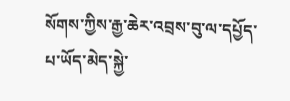སོགས་ཀྱིས་རྒྱ་ཆེར་འབྲས་བུ་ལ་དཔྱོད་པ་ཡོད་མེད་སྐྱེ་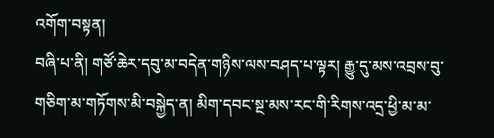འགོག་བསྟན།
བཞི་པ་ནི། གཙོ་ཆེར་དབུ་མ་བདེན་གཉིས་ལས་བཤད་པ་ལྟར། རྒྱུ་དུ་མས་འབྲས་བུ་གཅིག་མ་གཏོགས་མི་བསྐྱེད་ན། མིག་དབང་སྔ་མས་རང་གི་རིགས་འདྲ་ཕྱི་མ་མ་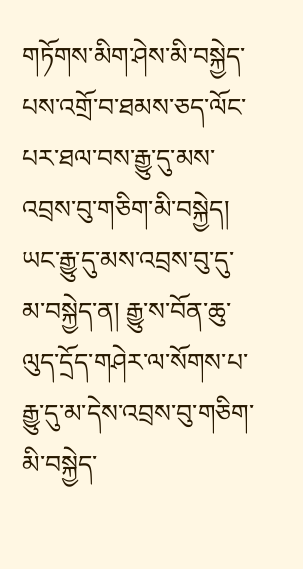གཏོགས་མིག་ཤེས་མི་བསྐྱེད་པས་འགྲོ་བ་ཐམས་ཅད་ལོང་པར་ཐལ་བས་རྒྱུ་དུ་མས་འབྲས་བུ་གཅིག་མི་བསྐྱེད། ཡང་རྒྱུ་དུ་མས་འབྲས་བུ་དུ་མ་བསྐྱེད་ན། རྒྱུ་ས་བོན་ཆུ་ལུད་དྲོད་གཤེར་ལ་སོགས་པ་རྒྱུ་དུ་མ་དེས་འབྲས་བུ་གཅིག་མི་བསྐྱེད་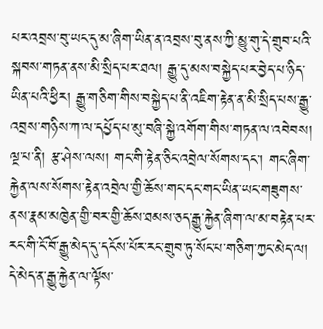པར་འབྲས་བུ་ཡང་དུ་མ་ཞིག་ཡིན་ན་འབྲས་བུ་ནས་ཀྱི་མྱུ་གུ་དེ་གྲུབ་པའི་སྐབས་གཏན་ནས་མི་སྲིད་པར་ཐལ། རྒྱུ་དུ་མས་བསྐྱེད་པར་བྱེད་པ་ཉིད་ཡིན་པའི་ཕྱིར། རྒྱུ་གཅིག་གིས་བསྐྱེད་པ་ནི་འཇིག་རྟེན་ན་མི་སྲིད་པས་རྒྱུ་འབྲས་གཉིས་ཀ་ལ་དཔྱོད་པ་མུ་བཞི་སྐྱེ་འགོག་གིས་གཏན་ལ་འབེབས།
ལྔ་པ་ནི། རྩ་ཤེས་ལས། གང་གི་རྟེན་ཅིང་འབྲེལ་སོགས་དང་། གང་ཞིག་རྐྱེན་ལས་སོགས་རྟེན་འབྲེལ་གྱི་ཆོས་གང་དང་གང་ཡིན་ཡང་གཟུགས་ནས་རྣམ་མཁྱེན་གྱི་བར་གྱི་ཆོས་ཐམས་ཅད་རྒྱུ་རྐྱེན་ཞིག་ལ་མ་བརྟེན་པར་རང་གི་ངོ་བོ་རྒྱུ་མེད་དུ་དངོས་པོར་རང་གྲུབ་ཏུ་སོང་པ་གཅིག་ཀྱང་མེད་ལ། དེ་མེད་ན་རྒྱུ་རྐྱེན་ལ་ལྟོས་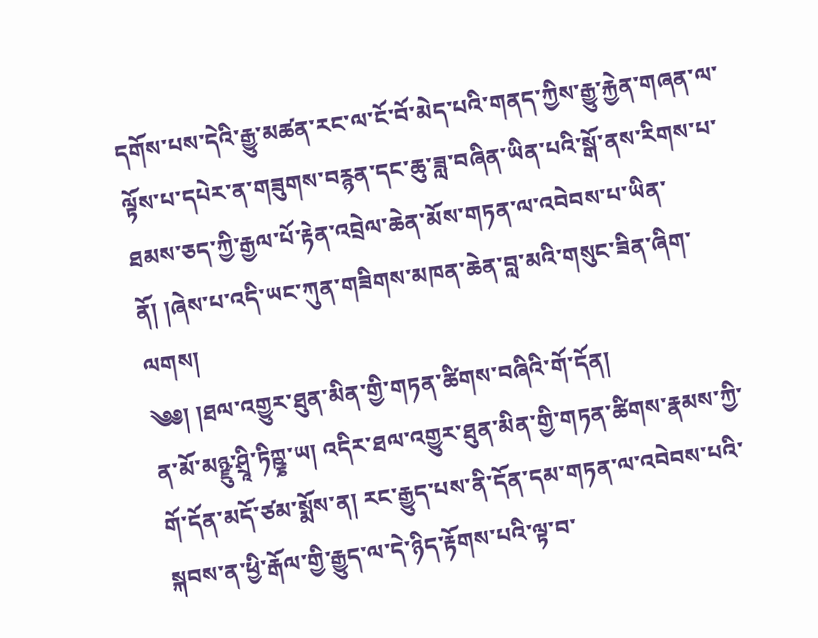དགོས་པས་དེའི་རྒྱུ་མཚན་རང་ལ་ངོ་བོ་མེད་པའི་གནད་ཀྱིས་རྒྱུ་རྐྱེན་གཞན་ལ་ལྟོས་པ་དཔེར་ན་གཟུགས་བརྙན་དང་ཆུ་ཟླ་བཞིན་ཡིན་པའི་སྒོ་ནས་རིགས་པ་ཐམས་ཅད་ཀྱི་རྒྱལ་པོ་རྟེན་འབྲེལ་ཆེན་མོས་གཏན་ལ་འབེབས་པ་ཡིན་ནོ། །ཞེས་པ་འདི་ཡང་ཀུན་གཟིགས་མཁན་ཆེན་བླ་མའི་གསུང་ཟིན་ཞིག་ལགས།
༄༅། །ཐལ་འགྱུར་ཐུན་མིན་གྱི་གཏན་ཚིགས་བཞིའི་གོ་དོན།
ན་མོ་མཉྫུ་ཤྲཱི་ཏིཀྵྞ་ཡ། འདིར་ཐལ་འགྱུར་ཐུན་མིན་གྱི་གཏན་ཚིགས་རྣམས་ཀྱི་གོ་དོན་མདོ་ཙམ་སྨོས་ན། རང་རྒྱུད་པས་ནི་དོན་དམ་གཏན་ལ་འབེབས་པའི་སྐབས་ན་ཕྱི་རྒོལ་གྱི་རྒྱུད་ལ་དེ་ཉིད་རྟོགས་པའི་ལྟ་བ་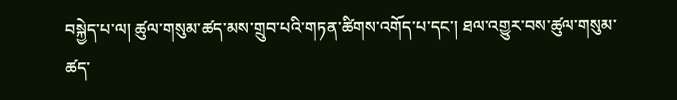བསྐྱེད་པ་ལ། ཚུལ་གསུམ་ཚད་མས་གྲུབ་པའི་གཏན་ཚིགས་འགོད་པ་དང་། ཐལ་འགྱུར་བས་ཚུལ་གསུམ་ཚད་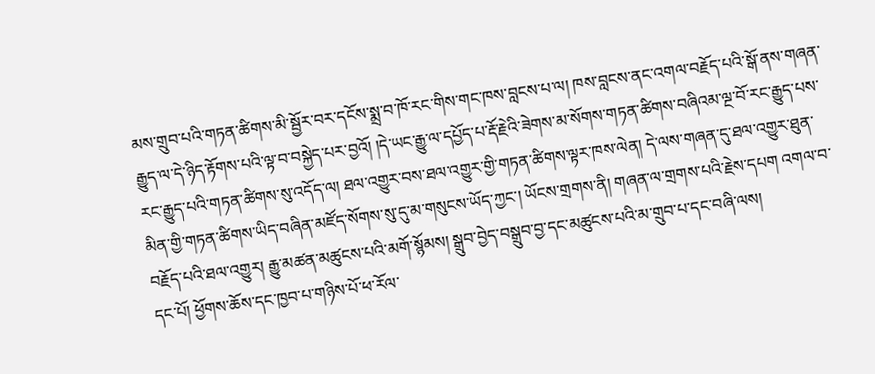མས་གྲུབ་པའི་གཏན་ཚིགས་མི་སྦྱོར་བར་དངོས་སྨྲ་བ་ཁོ་རང་གིས་གང་ཁས་བླངས་པ་ལ། ཁས་བླངས་ནང་འགལ་བརྗོད་པའི་སྒོ་ནས་གཞན་རྒྱུད་ལ་དེ་ཉིད་རྟོགས་པའི་ལྟ་བ་བསྐྱེད་པར་བྱའོ། །དེ་ཡང་རྒྱུ་ལ་དཔྱོད་པ་རྡོ་རྗེའི་ཟེགས་མ་སོགས་གཏན་ཚིགས་བཞིའམ་ལྔ་བོ་རང་རྒྱུད་པས་རང་རྒྱུད་པའི་གཏན་ཚིགས་སུ་འདོད་ལ། ཐལ་འགྱུར་བས་ཐལ་འགྱུར་གྱི་གཏན་ཚིགས་ལྟར་ཁས་ལེན། དེ་ལས་གཞན་དུ་ཐལ་འགྱུར་ཐུན་མིན་གྱི་གཏན་ཚིགས་ཡིད་བཞིན་མཛོད་སོགས་སུ་དུ་མ་གསུངས་ཡོད་ཀྱང་། ཡོངས་གྲགས་ནི། གཞན་ལ་གྲགས་པའི་རྗེས་དཔག འགལ་བ་བརྗོད་པའི་ཐལ་འགྱུར། རྒྱུ་མཚན་མཚུངས་པའི་མགོ་སྙོམས། སྒྲུབ་བྱེད་བསྒྲུབ་བྱ་དང་མཚུངས་པའི་མ་གྲུབ་པ་དང་བཞི་ལས།
དང་པོ། ཕྱོགས་ཆོས་དང་ཁྱབ་པ་གཉིས་པོ་ཕ་རོལ་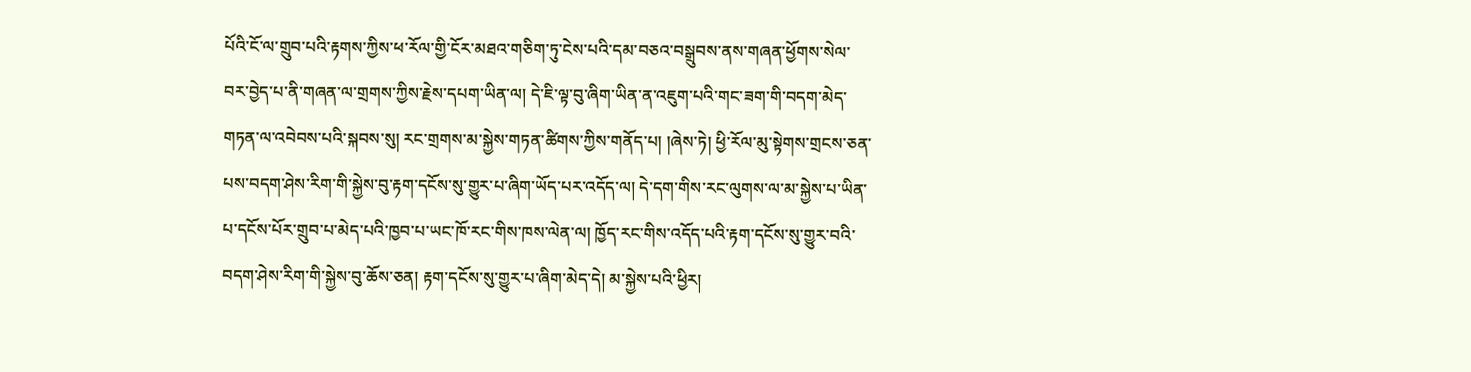པོའི་ངོ་ལ་གྲུབ་པའི་རྟགས་ཀྱིས་ཕ་རོལ་གྱི་ངོར་མཐའ་གཅིག་ཏུ་ངེས་པའི་དམ་བཅའ་བསྒྲུབས་ནས་གཞན་ཕྱོགས་སེལ་བར་བྱེད་པ་ནི་གཞན་ལ་གྲགས་ཀྱིས་རྗེས་དཔག་ཡིན་ལ། དེ་ཇི་ལྟ་བུ་ཞིག་ཡིན་ན་འཇུག་པའི་གང་ཟག་གི་བདག་མེད་གཏན་ལ་འབེབས་པའི་སྐབས་སུ། རང་གྲགས་མ་སྐྱེས་གཏན་ཚིགས་ཀྱིས་གནོད་པ། །ཞེས་ཏེ། ཕྱི་རོལ་མུ་སྟེགས་གྲངས་ཅན་པས་བདག་ཤེས་རིག་གི་སྐྱེས་བུ་རྟག་དངོས་སུ་གྱུར་པ་ཞིག་ཡོད་པར་འདོད་ལ། དེ་དག་གིས་རང་ལུགས་ལ་མ་སྐྱེས་པ་ཡིན་པ་དངོས་པོར་གྲུབ་པ་མེད་པའི་ཁྱབ་པ་ཡང་ཁོ་རང་གིས་ཁས་ལེན་ལ། ཁྱོད་རང་གིས་འདོད་པའི་རྟག་དངོས་སུ་གྱུར་བའི་བདག་ཤེས་རིག་གི་སྐྱེས་བུ་ཆོས་ཅན། རྟག་དངོས་སུ་གྱུར་པ་ཞིག་མེད་དེ། མ་སྐྱེས་པའི་ཕྱིར།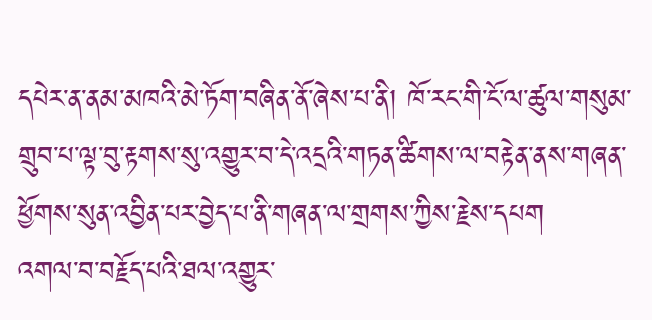དཔེར་ན་ནམ་མཁའི་མེ་ཏོག་བཞིན་ནོ་ཞེས་པ་ནི། ཁོ་རང་གི་ངོ་ལ་ཚུལ་གསུམ་གྲུབ་པ་ལྟ་བུ་རྟགས་སུ་འགྱུར་བ་དེ་འདྲའི་གཏན་ཚིགས་ལ་བརྟེན་ནས་གཞན་ཕྱོགས་སུན་འབྱིན་པར་བྱེད་པ་ནི་གཞན་ལ་གྲགས་ཀྱིས་རྗེས་དཔག
འགལ་བ་བརྗོད་པའི་ཐལ་འགྱུར་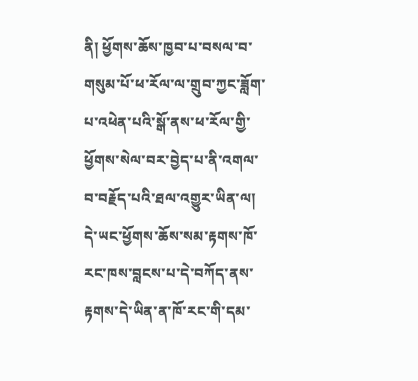ནི། ཕྱོགས་ཆོས་ཁྱབ་པ་བསལ་བ་གསུམ་པོ་ཕ་རོལ་ལ་གྲུབ་ཀྱང་ཟློག་པ་འཕེན་པའི་སྒོ་ནས་ཕ་རོལ་གྱི་ཕྱོགས་སེལ་བར་བྱེད་པ་ནི་འགལ་བ་བརྗོད་པའི་ཐལ་འགྱུར་ཡིན་ལ། དེ་ཡང་ཕྱོགས་ཆོས་སམ་རྟགས་ཁོ་རང་ཁས་བླངས་པ་དེ་བཀོད་ནས་རྟགས་དེ་ཡིན་ན་ཁོ་རང་གི་དམ་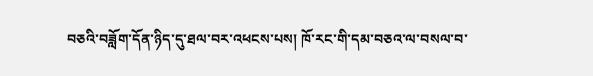བཅའི་བཟློག་དོན་ཉིད་དུ་ཐལ་བར་འཕངས་པས། ཁོ་རང་གི་དམ་བཅའ་ལ་བསལ་བ་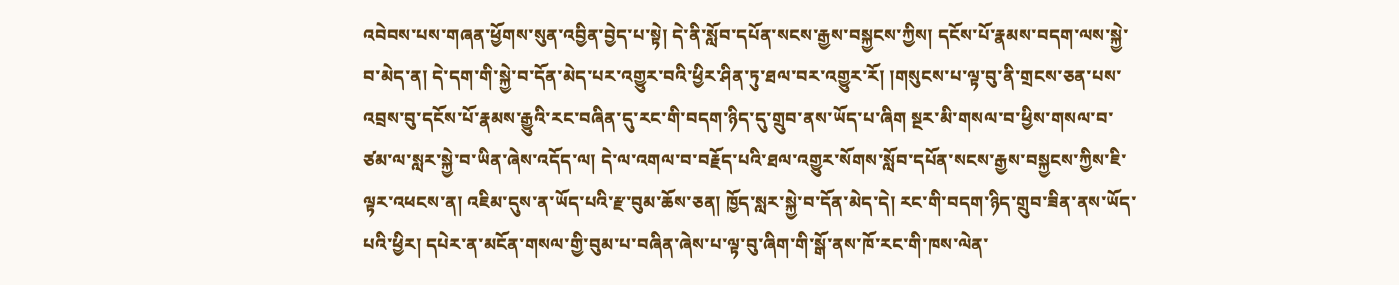འབེབས་པས་གཞན་ཕྱོགས་སུན་འབྱིན་བྱེད་པ་སྟེ། དེ་ནི་སློབ་དཔོན་སངས་རྒྱས་བསྐྱངས་ཀྱིས། དངོས་པོ་རྣམས་བདག་ལས་སྐྱེ་བ་མེད་ན། དེ་དག་གི་སྐྱེ་བ་དོན་མེད་པར་འགྱུར་བའི་ཕྱིར་ཤིན་ཏུ་ཐལ་བར་འགྱུར་རོ། །གསུངས་པ་ལྟ་བུ་ནི་གྲངས་ཅན་པས་འབྲས་བུ་དངོས་པོ་རྣམས་རྒྱུའི་རང་བཞིན་དུ་རང་གི་བདག་ཉིད་དུ་གྲུབ་ནས་ཡོད་པ་ཞིག སྔར་མི་གསལ་བ་ཕྱིས་གསལ་བ་ཙམ་ལ་སླར་སྐྱེ་བ་ཡིན་ཞེས་འདོད་ལ། དེ་ལ་འགལ་བ་བརྗོད་པའི་ཐལ་འགྱུར་སོགས་སློབ་དཔོན་སངས་རྒྱས་བསྐྱངས་ཀྱིས་ཇི་ལྟར་འཕངས་ན། འཇིམ་དུས་ན་ཡོད་པའི་རྫ་བུམ་ཆོས་ཅན། ཁྱོད་སླར་སྐྱེ་བ་དོན་མེད་དེ། རང་གི་བདག་ཉིད་གྲུབ་ཟིན་ནས་ཡོད་པའི་ཕྱིར། དཔེར་ན་མངོན་གསལ་གྱི་བུམ་པ་བཞིན་ཞེས་པ་ལྟ་བུ་ཞིག་གི་སྒོ་ནས་ཁོ་རང་གི་ཁས་ལེན་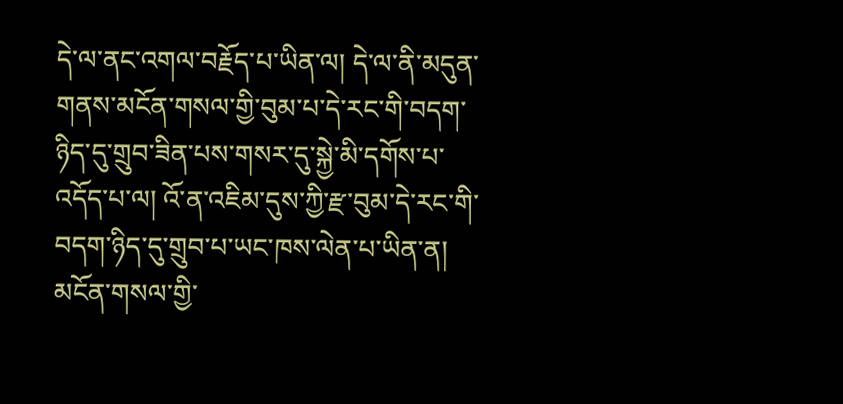དེ་ལ་ནང་འགལ་བརྗོད་པ་ཡིན་ལ། དེ་ལ་ནི་མདུན་གནས་མངོན་གསལ་གྱི་བུམ་པ་དེ་རང་གི་བདག་ཉིད་དུ་གྲུབ་ཟིན་པས་གསར་དུ་སྐྱེ་མི་དགོས་པ་འདོད་པ་ལ། འོ་ན་འཇིམ་དུས་ཀྱི་རྫ་བུམ་དེ་རང་གི་བདག་ཉིད་དུ་གྲུབ་པ་ཡང་ཁས་ལེན་པ་ཡིན་ན། མངོན་གསལ་གྱི་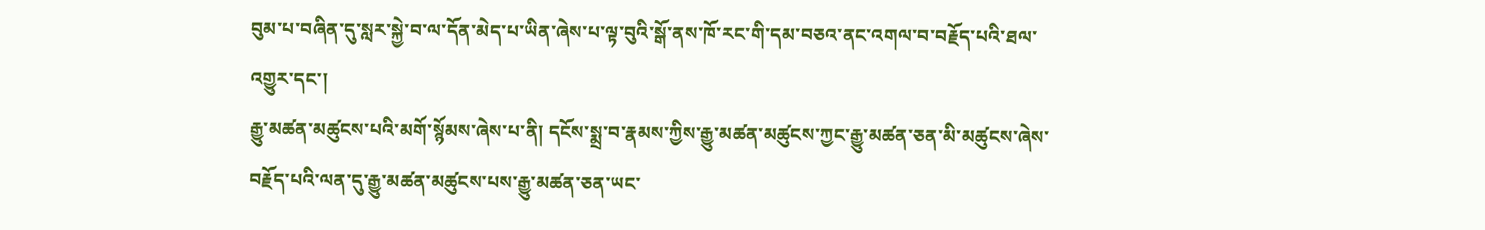བུམ་པ་བཞིན་དུ་སླར་སྐྱེ་བ་ལ་དོན་མེད་པ་ཡིན་ཞེས་པ་ལྟ་བུའི་སྒོ་ནས་ཁོ་རང་གི་དམ་བཅའ་ནང་འགལ་བ་བརྗོད་པའི་ཐལ་འགྱུར་དང་།
རྒྱུ་མཚན་མཚུངས་པའི་མགོ་སྙོམས་ཞེས་པ་ནི། དངོས་སྨྲ་བ་རྣམས་ཀྱིས་རྒྱུ་མཚན་མཚུངས་ཀྱང་རྒྱུ་མཚན་ཅན་མི་མཚུངས་ཞེས་བརྗོད་པའི་ལན་དུ་རྒྱུ་མཚན་མཚུངས་པས་རྒྱུ་མཚན་ཅན་ཡང་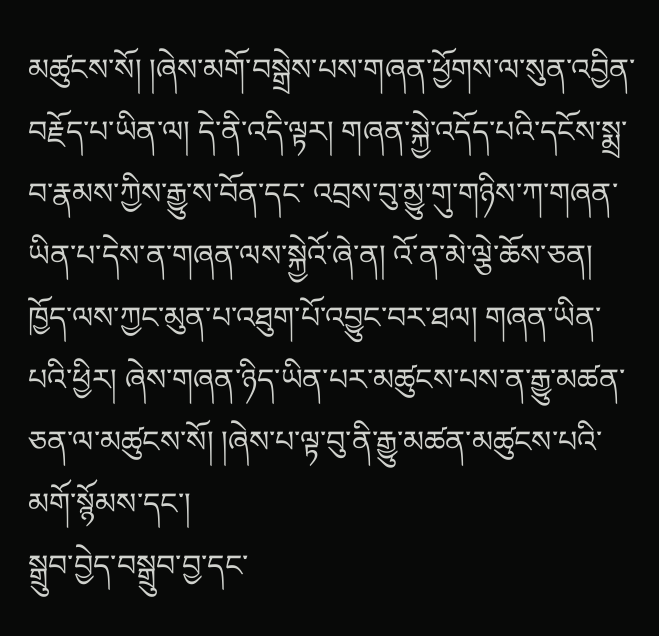མཚུངས་སོ། །ཞེས་མགོ་བསྒྲེས་པས་གཞན་ཕྱོགས་ལ་སུན་འབྱིན་བརྗོད་པ་ཡིན་ལ། དེ་ནི་འདི་ལྟར། གཞན་སྐྱེ་འདོད་པའི་དངོས་སྨྲ་བ་རྣམས་ཀྱིས་རྒྱུ་ས་བོན་དང་ འབྲས་བུ་མྱུ་གུ་གཉིས་ཀ་གཞན་ཡིན་པ་དེས་ན་གཞན་ལས་སྐྱེའོ་ཞེ་ན། འོ་ན་མེ་ལྕེ་ཆོས་ཅན། ཁྱོད་ལས་ཀྱང་མུན་པ་འཐུག་པོ་འབྱུང་བར་ཐལ། གཞན་ཡིན་པའི་ཕྱིར། ཞེས་གཞན་ཉིད་ཡིན་པར་མཚུངས་པས་ན་རྒྱུ་མཚན་ཅན་ལ་མཚུངས་སོ། །ཞེས་པ་ལྟ་བུ་ནི་རྒྱུ་མཚན་མཚུངས་པའི་མགོ་སྙོམས་དང་།
སྒྲུབ་བྱེད་བསྒྲུབ་བྱ་དང་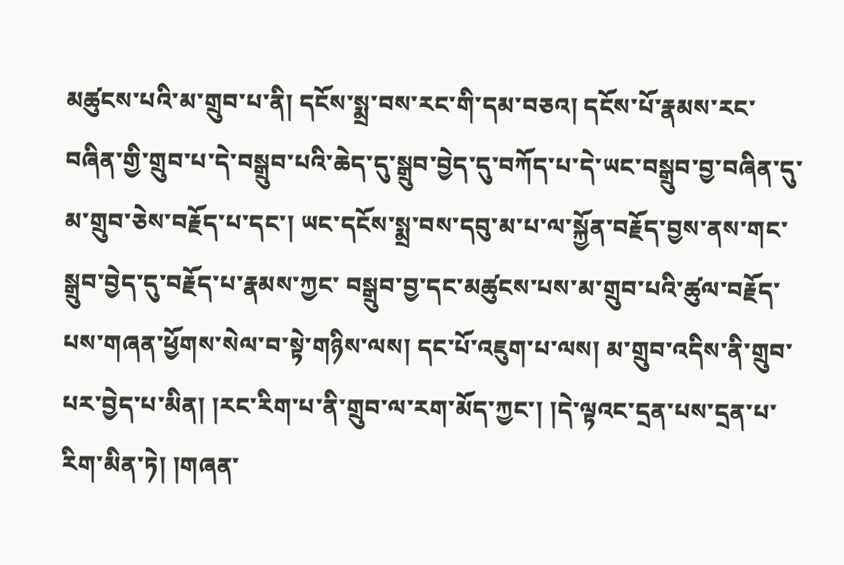མཚུངས་པའི་མ་གྲུབ་པ་ནི། དངོས་སྨྲ་བས་རང་གི་དམ་བཅའ། དངོས་པོ་རྣམས་རང་བཞིན་གྱི་གྲུབ་པ་དེ་བསྒྲུབ་པའི་ཆེད་དུ་སྒྲུབ་བྱེད་དུ་བཀོད་པ་དེ་ཡང་བསྒྲུབ་བྱ་བཞིན་དུ་མ་གྲུབ་ཅེས་བརྗོད་པ་དང་། ཡང་དངོས་སྨྲ་བས་དབུ་མ་པ་ལ་སྐྱོན་བརྗོད་བྱས་ནས་གང་སྒྲུབ་བྱེད་དུ་བརྗོད་པ་རྣམས་ཀྱང་ བསྒྲུབ་བྱ་དང་མཚུངས་པས་མ་གྲུབ་པའི་ཚུལ་བརྗོད་པས་གཞན་ཕྱོགས་སེལ་བ་སྟེ་གཉིས་ལས། དང་པོ་འཇུག་པ་ལས། མ་གྲུབ་འདིས་ནི་གྲུབ་པར་བྱེད་པ་མིན། །རང་རིག་པ་ནི་གྲུབ་ལ་རག་མོད་ཀྱང་། །དེ་ལྟའང་དྲན་པས་དྲན་པ་རིག་མིན་ཏེ། །གཞན་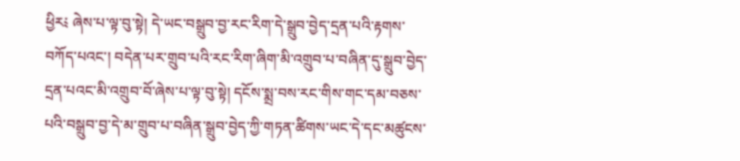ཕྱིར༴ ཞེས་པ་ལྟ་བུ་སྟེ། དེ་ཡང་བསྒྲུབ་བྱ་རང་རིག་དེ་སྒྲུབ་བྱེད་དྲན་པའི་རྟགས་བཀོད་པའང་། བདེན་པར་གྲུབ་པའི་རང་རིག་ཞིག་མི་འགྲུབ་པ་བཞིན་དུ་སྒྲུབ་བྱེད་དྲན་པའང་མི་འགྲུབ་བོ་ཞེས་པ་ལྟ་བུ་སྟེ། དངོས་སྨྲ་བས་རང་གིས་གང་དམ་བཅས་པའི་བསྒྲུབ་བྱ་དེ་མ་གྲུབ་པ་བཞིན་སྒྲུབ་བྱེད་ཀྱི་གཏན་ཚིགས་ཡང་དེ་དང་མཚུངས་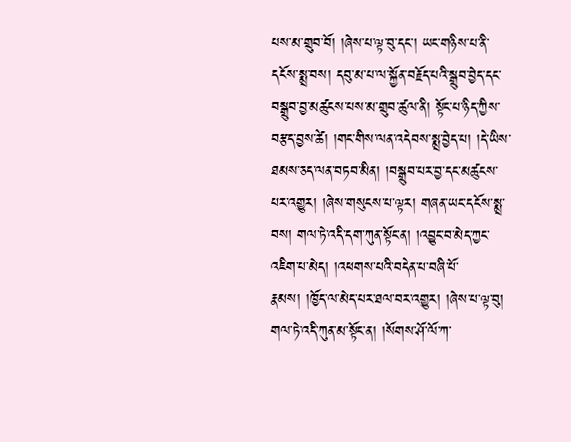པས་མ་གྲུབ་བོ། །ཞེས་པ་ལྟ་བུ་དང་། ཡང་གཉིས་པ་ནི་དངོས་སྨྲ་བས། དབུ་མ་པ་ལ་སྐྱོན་བརྗོད་པའི་སྒྲུབ་བྱེད་དང་བསྒྲུབ་བྱ་མཚུངས་པས་མ་གྲུབ་ཚུལ་ནི། སྟོང་པ་ཉིད་ཀྱིས་བརྩད་བྱས་ཚེ། །གང་གིས་ལན་འདེབས་སྨྲ་བྱེད་པ། །དེ་ཡིས་ཐམས་ཅད་ལན་བཏབ་མིན། །བསྒྲུབ་པར་བྱ་དང་མཚུངས་པར་འགྱུར། །ཞེས་གསུངས་པ་ལྟར། གཞན་ཡང་དངོས་སྨྲ་བས། གལ་ཏེ་འདི་དག་ཀུན་སྟོང་ན། །འབྱུང་བ་མེད་ཀྱང་འཇིག་པ་མེད། །འཕགས་པའི་བདེན་པ་བཞི་པོ་རྣམས། །ཁྱོད་ལ་མེད་པར་ཐལ་བར་འགྱུར། །ཞེས་པ་ལྟ་བུ། གལ་ཏེ་འདི་ཀུན་མ་སྟོང་ན། །སོགས་ཤོ་ལོ་ཀ་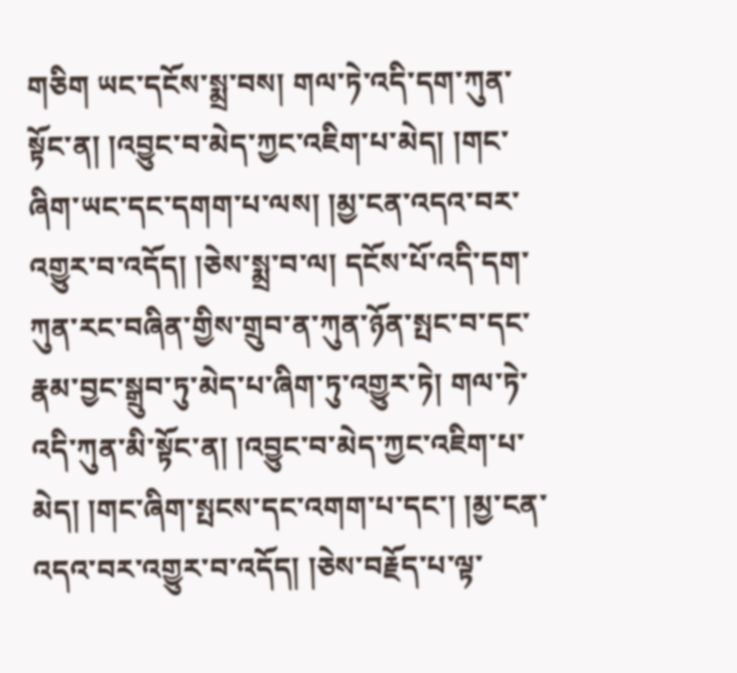གཅིག ཡང་དངོས་སྨྲ་བས། གལ་ཏེ་འདི་དག་ཀུན་སྟོང་ན། །འབྱུང་བ་མེད་ཀྱང་འཇིག་པ་མེད། །གང་ཞིག་ཡང་དང་དགག་པ་ལས། །མྱ་ངན་འདའ་བར་འགྱུར་བ་འདོད། །ཅེས་སྨྲ་བ་ལ། དངོས་པོ་འདི་དག་ཀུན་རང་བཞིན་གྱིས་གྲུབ་ན་ཀུན་ཉོན་སྤང་བ་དང་རྣམ་བྱང་སྒྲུབ་ཏུ་མེད་པ་ཞིག་ཏུ་འགྱུར་ཏེ། གལ་ཏེ་འདི་ཀུན་མི་སྟོང་ན། །འབྱུང་བ་མེད་ཀྱང་འཇིག་པ་མེད། །གང་ཞིག་སྤངས་དང་འགག་པ་དང་། །མྱ་ངན་འདའ་བར་འགྱུར་བ་འདོད། །ཅེས་བརྗོད་པ་ལྟ་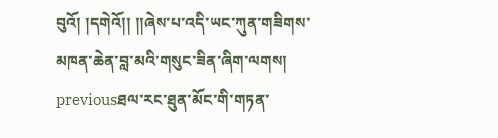བུའོ། །དགེའོ།། །།ཞེས་པ་འདི་ཡང་ཀུན་གཟིགས་མཁན་ཆེན་བླ་མའི་གསུང་ཟིན་ཞིག་ལགས།
previousཐལ་རང་ཐུན་མོང་གི་གཏན་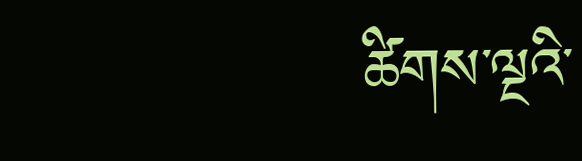ཚིགས་ལྔའི་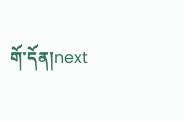གོ་དོན།next